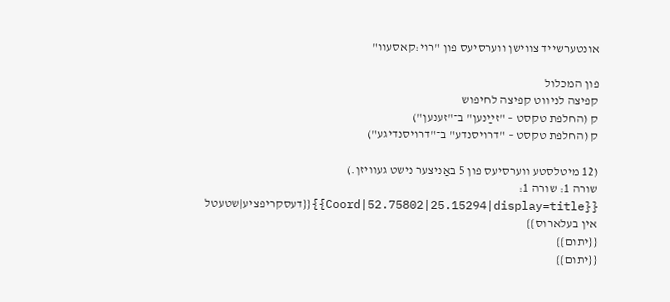אונטערשייד צווישן ווערסיעס פון "רוי:קאסעוו"

פון המכלול
קפיצה לניווט קפיצה לחיפוש
ק (החלפת טקסט – "זײַנען" ב־"זענען")
ק (החלפת טקסט – "דרויסנדע" ב־"דרויסנדיגע")

(12 מיטלסטע ווערסיעס פון 5 באַניצער נישט געוויזן.)
שורה 1: שורה 1:
{{Coord|52.75802|25.15294|display=title}}{{דעסקריפציע|שטעטל אין בעלארוס}}
{{יתום}}
{{יתום}}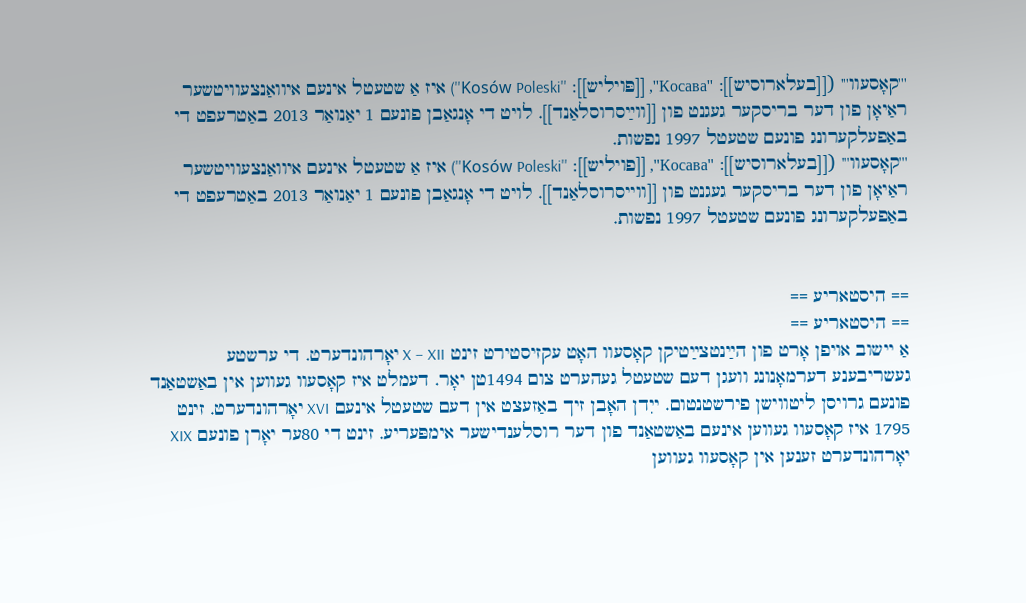'''קאָסעוו''' ([[בעלארוסיש]]: ''Косава'', [[פּויליש]]: ''Kosów Poleski'') איז אַ שטעטל אינעם איוואַנצעוויטשער ראַיאָן פון דער בריסקער געגנט פון [[ווײַסרוסלאַנד]]. לויט די אָנגאַבן פונעם 1 יאַנואַר 2013 באַטרעפט די באַפעלקערונג פונעם שטעטל 1997 נפשות.
'''קאָסעוו''' ([[בעלארוסיש]]: ''Косава'', [[פויליש]]: ''Kosów Poleski'') איז אַ שטעטל אינעם איוואַנצעוויטשער ראַיאָן פון דער בריסקער געגנט פון [[ווייסרוסלאַנד]]. לויט די אָנגאַבן פונעם 1 יאַנואַר 2013 באַטרעפט די באַפעלקערונג פונעם שטעטל 1997 נפשות.


== היסטאריע ==
== היסטאריע ==
אַ יישוב אויפן אָרט פון הײַנטצײַטיקן קאָסעוו האָט עקזיסטירט זינט X – XII יאָרהונדערט. די ערשטע געשריבענע דערמאָנונג וועגן דעם שטעטל געהערט צום 1494טן יאָר. דעמלט איז קאָסעוו געווען אין באַשטאַנד פונעם גרויסן ליטווישן פירשטנטום. ייִדן האָבן זיך באַזעצט אין דעם שטעטל אינעם XVI יאָרהונדערט. זינט 1795 איז קאָסעוו געווען אינעם באַשטאַנד פון דער רוסלענדישער אימפּעריע. זינט די 80ער יאָרן פונעם XIX  יאָרהונדערט זענען אין קאָסעוו געווען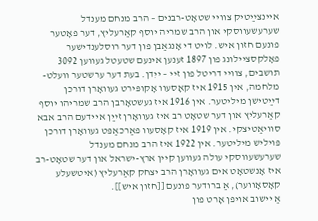איינצײַטיק צוויי שטאָט-רבנים – הרב מנחם מענדל שערעשעווסקי און הרב שמריה יוסף קאַרעליץ, דער פאָטער פונעם חזון איש. לויט די אָנגאַבן פון דער רוסלענדישער פאָלקסציילונג פון 1897 זענען אינעם שטעטל געווען 3092 תושבים, צוויי דריטל פון זיי – ייִדן. בעת דער ערשטער וועלט-מלחמה, אין 1915 איז קאָסעוו אָקופּירט געוואָרן דורכן דײַטישן מיליטער. אין 1916 איז געשטאָרבן הרב שמריהו יוסף קאַרעליץ און דער שטאָט רב איז געוואָרן זײַן איידעם הרב אבא סוויאַטיצקי. אין 1919 איז קאָסעוו פאַרכאַפּט געוואָרן דורכן פּויליש מיליטער. אין 1922 איז הרב מנחם מענדל שערעשעווסקי עולה געווען קיין ארץ-ישראל און דער שטאָט-רב איז אָנשטאָט אים געוואָרן הרב יצחק קאַרעליץ (איטשעלע קאָסאָווער), אַ ברודער פונעם [[חזון איש]].
אַ יישוב אויפן אָרט פון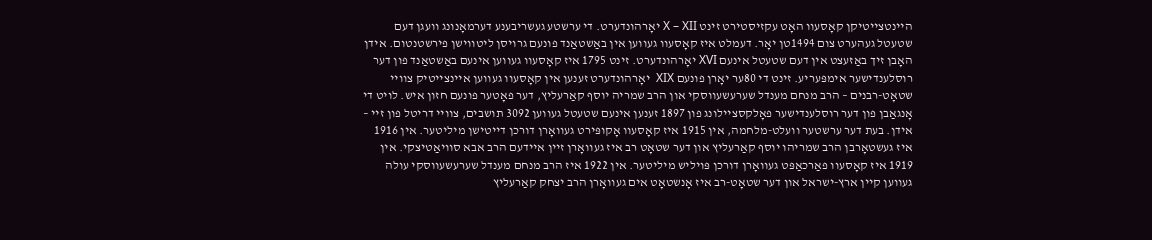היינטצייטיקן קאָסעוו האָט עקזיסטירט זינט X – XII יאָרהונדערט. די ערשטע געשריבענע דערמאָנונג וועגן דעם שטעטל געהערט צום 1494טן יאָר. דעמלט איז קאָסעוו געווען אין באַשטאַנד פונעם גרויסן ליטווישן פירשטנטום. אידן האָבן זיך באַזעצט אין דעם שטעטל אינעם XVI יאָרהונדערט. זינט 1795 איז קאָסעוו געווען אינעם באַשטאַנד פון דער רוסלענדישער אימפּעריע. זינט די 80ער יאָרן פונעם XIX  יאָרהונדערט זענען אין קאָסעוו געווען איינצייטיק צוויי שטאָט-רבנים – הרב מנחם מענדל שערעשעווסקי און הרב שמריה יוסף קאַרעליץ, דער פאָטער פונעם חזון איש. לויט די אָנגאַבן פון דער רוסלענדישער פאָלקסציילונג פון 1897 זענען אינעם שטעטל געווען 3092 תושבים, צוויי דריטל פון זיי – אידן. בעת דער ערשטער וועלט-מלחמה, אין 1915 איז קאָסעוו אָקופּירט געוואָרן דורכן דייטישן מיליטער. אין 1916 איז געשטאָרבן הרב שמריהו יוסף קאַרעליץ און דער שטאָט רב איז געוואָרן זיין איידעם הרב אבא סוויאַטיצקי. אין 1919 איז קאָסעוו פאַרכאַפּט געוואָרן דורכן פּויליש מיליטער. אין 1922 איז הרב מנחם מענדל שערעשעווסקי עולה געווען קיין ארץ-ישראל און דער שטאָט-רב איז אָנשטאָט אים געוואָרן הרב יצחק קאַרעליץ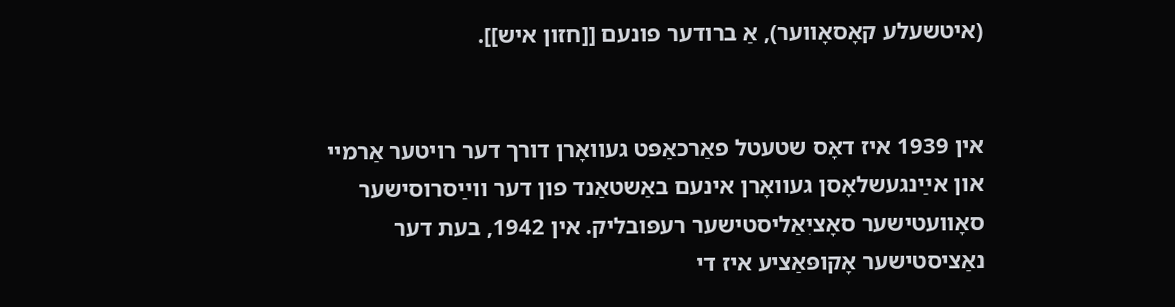(איטשעלע קאָסאָווער), אַ ברודער פונעם [[חזון איש]].


אין 1939 איז דאָס שטעטל פאַרכאַפּט געוואָרן דורך דער רויטער אַרמיי און אײַנגעשלאָסן געוואָרן אינעם באַשטאַנד פון דער ווײַסרוסישער סאָוועטישער סאָציִאַליסטישער רעפּובליק. אין 1942, בעת דער נאַציסטישער אָקופּאַציע איז די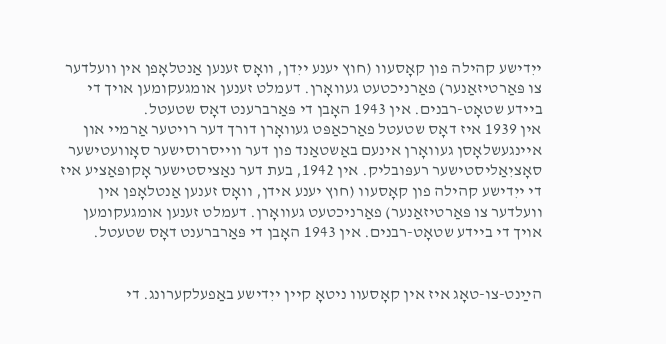ייִדישע קהילה פון קאָסעוו (חוץ יענע ייִדן, וואָס זענען אַנטלאָפן אין וועלדער צו פּאַרטיזאַנער) פאַרניכטעט געוואָרן. דעמלט זענען אומגעקומען אויך די ביידע שטאָט-רבנים. אין 1943 האָבן די פּאַרברענט דאָס שטעטל.
אין 1939 איז דאָס שטעטל פאַרכאַפּט געוואָרן דורך דער רויטער אַרמיי און איינגעשלאָסן געוואָרן אינעם באַשטאַנד פון דער ווייסרוסישער סאָוועטישער סאָציִאַליסטישער רעפּובליק. אין 1942, בעת דער נאַציסטישער אָקופּאַציע איז די ייִדישע קהילה פון קאָסעוו (חוץ יענע אידן, וואָס זענען אַנטלאָפן אין וועלדער צו פּאַרטיזאַנער) פאַרניכטעט געוואָרן. דעמלט זענען אומגעקומען אויך די ביידע שטאָט-רבנים. אין 1943 האָבן די פּאַרברענט דאָס שטעטל.


הײַנט-צו-טאָג איז אין קאָסעוו ניטאָ קיין ייִדישע באַפעלקערונג. די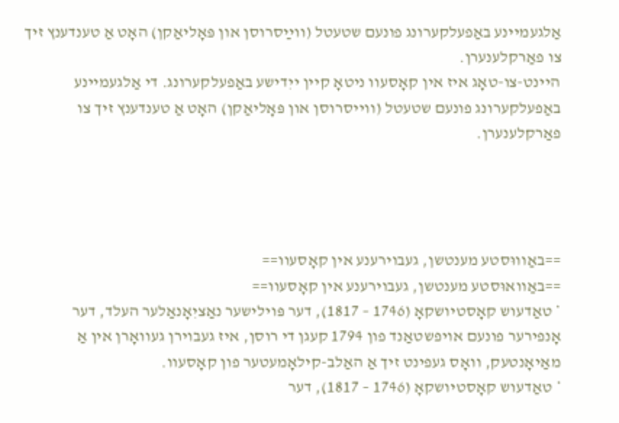אַלגעמיינע באַפעלקערונג פונעם שטעטל (ווײַסרוסן און פּאָליאַקן) האָט אַ טענדענץ זיך צו פאַרקלענערן.
היינט-צו-טאָג איז אין קאָסעוו ניטאָ קיין ייִדישע באַפעלקערונג. די אַלגעמיינע באַפעלקערונג פונעם שטעטל (ווייסרוסן און פּאָליאַקן) האָט אַ טענדענץ זיך צו פאַרקלענערן.




==באַוווּסטע מענטשן, געבוירענע אין קאָסעוו==
==באַוואוּסטע מענטשן, געבוירענע אין קאָסעוו==
* טאַדעוש קאָסטיושקאָ (1746 – 1817), דער פּוילישער נאַציִאָנאַלער העלד, דער אָנפירער פונעם אויפשטאַנד פון 1794 קעגן די רוסן, איז געבוירן געוואָרן אין אַ מאַיאָנטעק, וואָס געפינט זיך אַ האַלב-קילאָמעטער פון קאָסעוו.
* טאַדעוש קאָסטיושקאָ (1746 – 1817), דער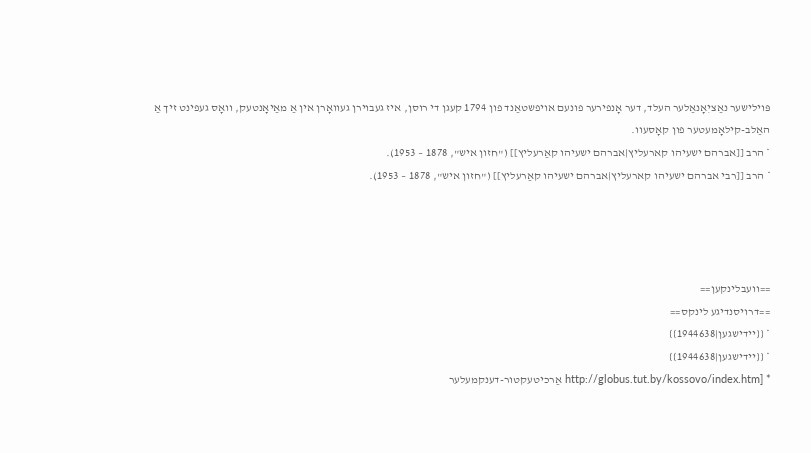פּוילישער נאַציִאָנאַלער העלד, דער אָנפירער פונעם אויפשטאַנד פון 1794 קעגן די רוסן, איז געבוירן געוואָרן אין אַ מאַיאָנטעק, וואָס געפינט זיך אַ האַלב-קילאָמעטער פון קאָסעוו.
* הרב [[אברהם ישעיהו קארעליץ|אברהם ישעיהו קאַרעליץ]] ("חזון איש", 1878 – 1953).
* הרב [[רבי אברהם ישעיהו קארעליץ|אברהם ישעיהו קאַרעליץ]] ("חזון איש", 1878 – 1953).




==וועבלינקען==
==דרויסנדיגע לינקס==
* {{יידישגען|1944638}}
* {{יידישגען|1944638}}
* [http://globus.tut.by/kossovo/index.htm אַרכיטעקטור-דענקמעלער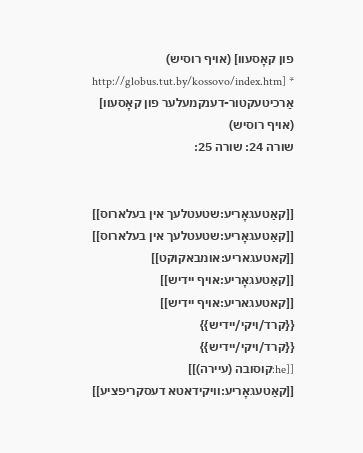פון קאָסעוו] (אויף רוסיש)
* [http://globus.tut.by/kossovo/index.htm אַרכיטעקטור-דענקמעלער פון קאָסעוו] (אויף רוסיש)
שורה 24: שורה 25:


[[קאַטעגאָריע:שטעטלעך אין בעלארוס]]
[[קאַטעגאָריע:שטעטלעך אין בעלארוס]]
[[קאטעגאריע:אומבאקוקט]]
[[קאַטעגאָריע:אויף יידיש]]
[[קאטעגאריע:אויף יידיש]]
{{קרד/ויקי/יידיש}}
{{קרד/ויקי/יידיש}}
[[he:קוסובה (עיירה)]]
[[קאַטעגאָריע:וויקידאטא דעסקריפציע]]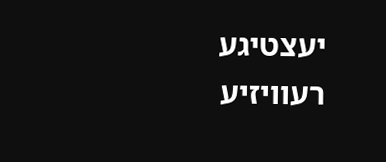יעצטיגע רעוויזיע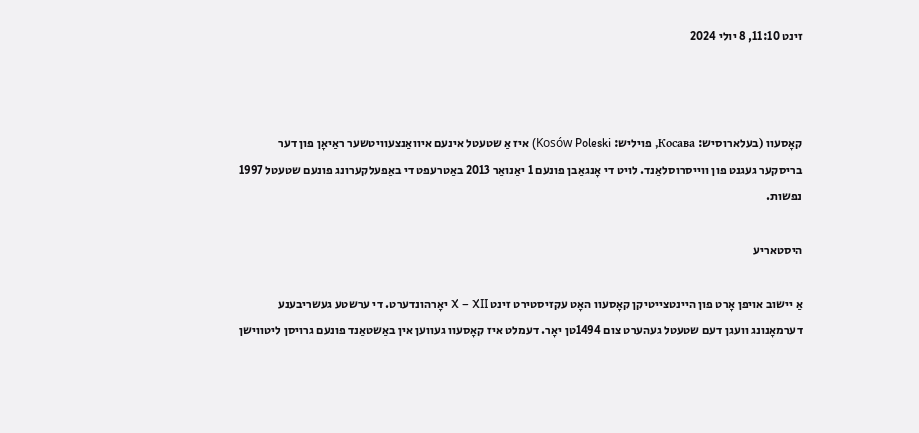זינט 11:10, 8 יולי 2024



קאָסעוו (בעלארוסיש: Косава, פויליש: Kosów Poleski) איז אַ שטעטל אינעם איוואַנצעוויטשער ראַיאָן פון דער בריסקער געגנט פון ווייסרוסלאַנד. לויט די אָנגאַבן פונעם 1 יאַנואַר 2013 באַטרעפט די באַפעלקערונג פונעם שטעטל 1997 נפשות.

היסטאריע

אַ יישוב אויפן אָרט פון היינטצייטיקן קאָסעוו האָט עקזיסטירט זינט X – XII יאָרהונדערט. די ערשטע געשריבענע דערמאָנונג וועגן דעם שטעטל געהערט צום 1494טן יאָר. דעמלט איז קאָסעוו געווען אין באַשטאַנד פונעם גרויסן ליטווישן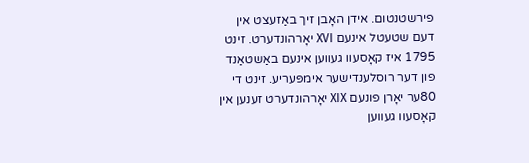פירשטנטום. אידן האָבן זיך באַזעצט אין דעם שטעטל אינעם XVI יאָרהונדערט. זינט 1795 איז קאָסעוו געווען אינעם באַשטאַנד פון דער רוסלענדישער אימפּעריע. זינט די 80ער יאָרן פונעם XIX יאָרהונדערט זענען אין קאָסעוו געווען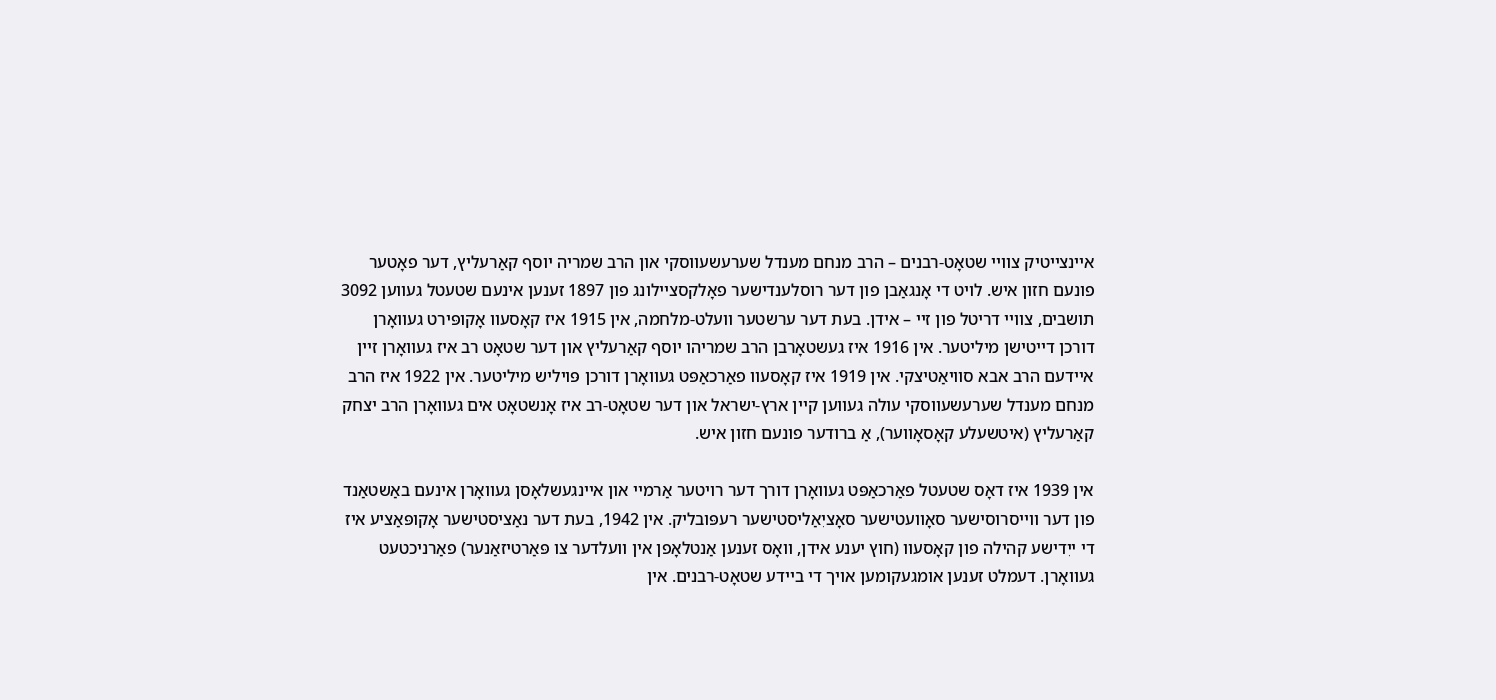איינצייטיק צוויי שטאָט-רבנים – הרב מנחם מענדל שערעשעווסקי און הרב שמריה יוסף קאַרעליץ, דער פאָטער פונעם חזון איש. לויט די אָנגאַבן פון דער רוסלענדישער פאָלקסציילונג פון 1897 זענען אינעם שטעטל געווען 3092 תושבים, צוויי דריטל פון זיי – אידן. בעת דער ערשטער וועלט-מלחמה, אין 1915 איז קאָסעוו אָקופּירט געוואָרן דורכן דייטישן מיליטער. אין 1916 איז געשטאָרבן הרב שמריהו יוסף קאַרעליץ און דער שטאָט רב איז געוואָרן זיין איידעם הרב אבא סוויאַטיצקי. אין 1919 איז קאָסעוו פאַרכאַפּט געוואָרן דורכן פּויליש מיליטער. אין 1922 איז הרב מנחם מענדל שערעשעווסקי עולה געווען קיין ארץ-ישראל און דער שטאָט-רב איז אָנשטאָט אים געוואָרן הרב יצחק קאַרעליץ (איטשעלע קאָסאָווער), אַ ברודער פונעם חזון איש.

אין 1939 איז דאָס שטעטל פאַרכאַפּט געוואָרן דורך דער רויטער אַרמיי און איינגעשלאָסן געוואָרן אינעם באַשטאַנד פון דער ווייסרוסישער סאָוועטישער סאָציִאַליסטישער רעפּובליק. אין 1942, בעת דער נאַציסטישער אָקופּאַציע איז די ייִדישע קהילה פון קאָסעוו (חוץ יענע אידן, וואָס זענען אַנטלאָפן אין וועלדער צו פּאַרטיזאַנער) פאַרניכטעט געוואָרן. דעמלט זענען אומגעקומען אויך די ביידע שטאָט-רבנים. אין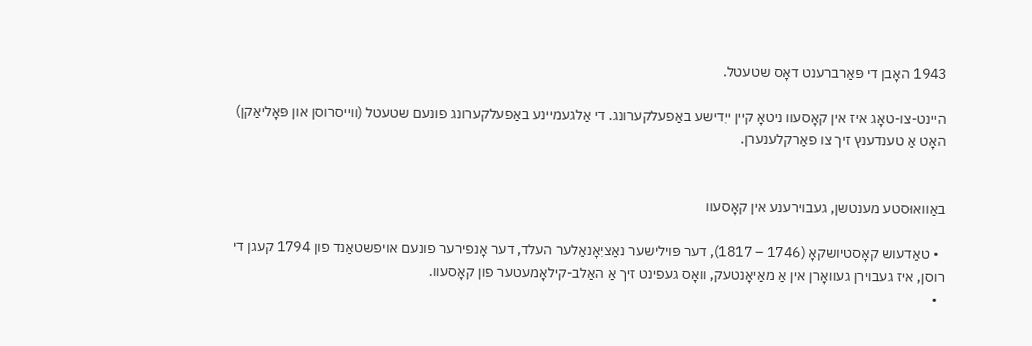1943 האָבן די פּאַרברענט דאָס שטעטל.

היינט-צו-טאָג איז אין קאָסעוו ניטאָ קיין ייִדישע באַפעלקערונג. די אַלגעמיינע באַפעלקערונג פונעם שטעטל (ווייסרוסן און פּאָליאַקן) האָט אַ טענדענץ זיך צו פאַרקלענערן.


באַוואוּסטע מענטשן, געבוירענע אין קאָסעוו

  • טאַדעוש קאָסטיושקאָ (1746 – 1817), דער פּוילישער נאַציִאָנאַלער העלד, דער אָנפירער פונעם אויפשטאַנד פון 1794 קעגן די רוסן, איז געבוירן געוואָרן אין אַ מאַיאָנטעק, וואָס געפינט זיך אַ האַלב-קילאָמעטער פון קאָסעוו.
  •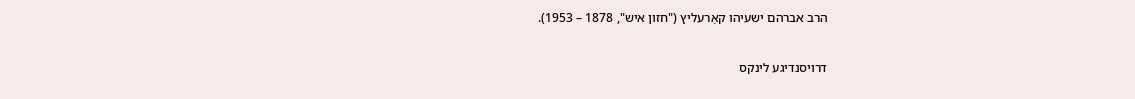הרב אברהם ישעיהו קאַרעליץ ("חזון איש", 1878 – 1953).


דרויסנדיגע לינקס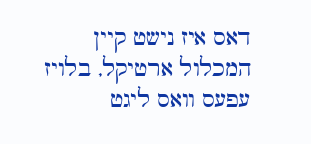דאס איז נישט קיין המכלול ארטיקל, בלויז עפעס וואס ליגט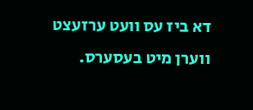דא ביז עס וועט ערזעצט ווערן מיט בעסערס.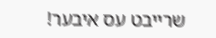שרייבט עס איבער!